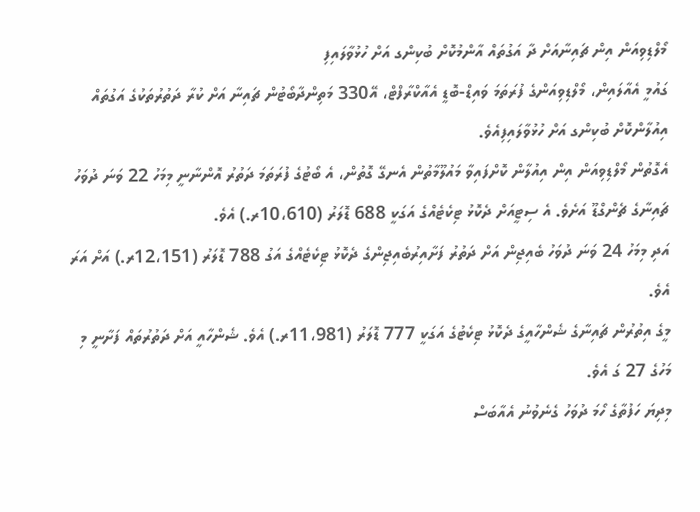މޯލްޑިވިއަން އިން ޗައިނާއަށް ދާ އަގުތައް އާންމުކޮށް ބުކިންގ އަށް ހުޅުވާލައިފި
ގައުމީ އެއާލައިން، މޯލްޑިވިއަންގެ ފުރަތަމަ ވައިޑް-ބޮޑީ އެއާކްރާފްޓް، އޭ330 މަތިންދާބޯޓުން ޗައިނާ އަށް ކުރާ ދަތުރުތަކުގެ އަގުތައް އިއުލާންކޮށް ބުކިންގ އަށް ހުޅުވާލައިފިއެވެ.
އެގޮތުން މޯލްޑިވިއަން އިން އިއުލާން ކޮށްފައިވާ މައުލޫމާތުން އެނގޭ ގޮތުން، އެ ބޯޓުގެ ފުރަތަމަ ދަތުރު އޮންނާނީ މިމަހު 22 ވަނަ ދުވަހު ޗައިނާގެ ޗެންގްޑޫ އަށެވެ. އެ ސިޓީއަށް ދެކޮޅު ޓިކެޓެއްގެ އަގަކީ 688 ޑޮލަރު (10،610ރ.) އެވެ.
އަދި މިމަހު 24 ވަނަ ދުވަހު ބެއިޖިން އަށް ދަތުރު ފަށާއިރުބެއިޖިންގެ ދެކޮޅު ޓިކެޓެއްގެ އަގު 788 ޑޮލަރު (12،151ރ.) އަށް އަރަ އެވެ.
މީގެ އިތުރުން ޗައިނާގެ ޝެންހާއީގެ ދެކޮޅު ޓިކެޓުގެ އަގަކީ 777 ޑޮލަރު (11،981ރ.) އެވެ. ޝެންހާއީ އަށް ދަތުރުތައް ފަށާނީ މި މަހުގެ 27 ގަ އެވެ.
މިދިޔަ ހަފުތާގެ ހޯމަ ދުވަހު ގެނެވުނު އެއާބަސް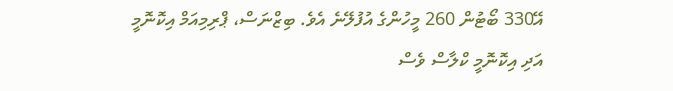އޭ330 ބޯޓުން 260 މީހުންގެ އުފުލޭނެ އެވެ. ބިޒްނަސް، ޕްރިމިއަމް އިކޮނޮމީ އަދި އިކޮނޮމީ ކްލާސް ވެސް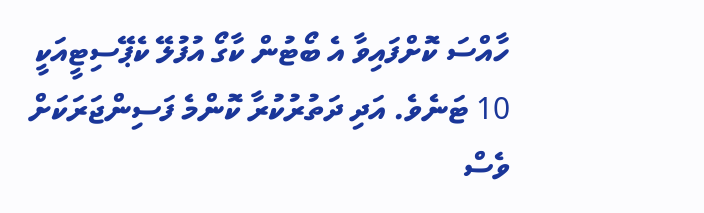ހާއްސަ ކޮށްފައިވާ އެ ބޯޓުން ކާގޯ އުފުލޭ ކެޕޭސިޓީއަކީ 10 ޓަނެވެ. އަދި ދަތުރުކުރާ ކޮންމެ ފަސިންޖަރަކަށް ވެސް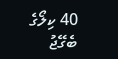40 ކިލޯގެ ބެގޭޖު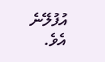އުފުލޭނެ އެވެ.